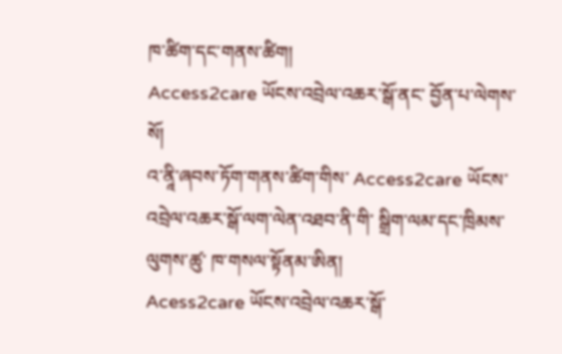ཁ་ཚིག་དང་གནས་ཚིག།
Access2care ཡོངས་འབྲེལ་འཆར་སྒོ་ནང་ བྱོན་པ་ལེགས་སོ།
འ་ནཱི་ཞབས་ཏོག་གནས་ཚིག་གིས་ Access2care ཡོངས་འབྲེལ་འཆར་སྒོ་ལག་ལེན་འཐབ་ནི་གི་ སྒྲིག་ལམ་དང་ཁྲིམས་ལུགས་ཚུ་ ཁ་གསལ་སྟོནམ་ཨིན།
Acess2care ཡོངས་འབྲེལ་འཆར་སྒོ་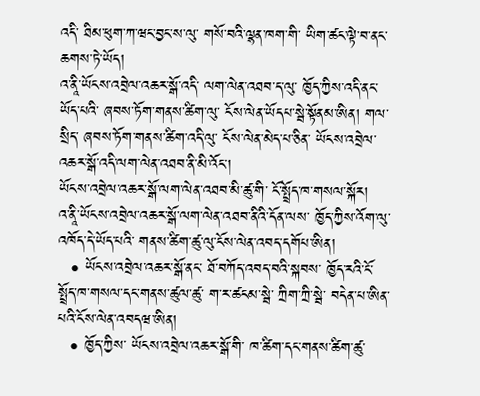འདི་ ཐིམ་ཕུག་ཀ་ཝང་བྱང་ས་ལུ་ གསོ་བའི་ལྷན་ཁག་གི་ ཡིག་ཚང་ལྟེ་བ་ནང་ཆགས་ཏེ་ཡོད།
འ་ནཱི་ཡོངས་འབྲེལ་འཆར་སྒོ་འདི་ ལག་ལེན་འཐབ་ད་ལུ་ ཁྱོད་ཀྱིས་འདི་ནང་ཡོད་པའི་ ཞབས་ཏོག་གནས་ཚིག་ལུ་ ངོས་ལེན་ཡོདཔ་སྦེ་སྟོནམ་ཨིན། གལ་སྲིད་ ཞབས་ཏོག་གནས་ཚིག་འདི་ལུ་ ངོས་ལེན་མེད་པ་ཅིན་ ཡོངས་འབྲེལ་འཆར་སྒོ་འདི་ལག་ལེན་འཐབ་ནི་མི་འོང་།
ཡོངས་འབྲེལ་འཆར་སྒོ་ལག་ལེན་འཐབ་མི་ཚུ་གི་ ངོ་སྤྲོད་ཁ་གསལ་སྐོར།
འ་ནཱི་ཡོངས་འབྲེལ་འཆར་སྒོ་ལག་ལེན་འཐབ་ནིའི་དོན་ལས་ ཁྱོད་ཀྱིས་འོག་ལུ་འཁོད་དེ་ཡོད་པའི་ གནས་ཚིག་ཚུ་ལུ་ངོས་ལེན་འབད་དགོཔ་ཨིན།
  • ཡོངས་འབྲེལ་འཆར་སྒོ་ནང་ ཐོ་བཀོད་འབད་བའི་སྐབས་ ཁྱོད་རའི་ངོ་སྤྲོད་ཁ་གསལ་དང་གནས་ཚུལ་ཚུ་ ག་ར་ཚངམ་སྦེ་ ཀྲིག་ཀྲི་སྦེ་ བདེན་པ་ཨིན་པའི་ངོས་ལེན་འབདཝ་ཨིན།
  • ཁྱོད་ཀྱིས་ ཡོངས་འབྲེལ་འཆར་སྒོ་གི་ ཁ་ཚིག་དང་གནས་ཚིག་ཚུ་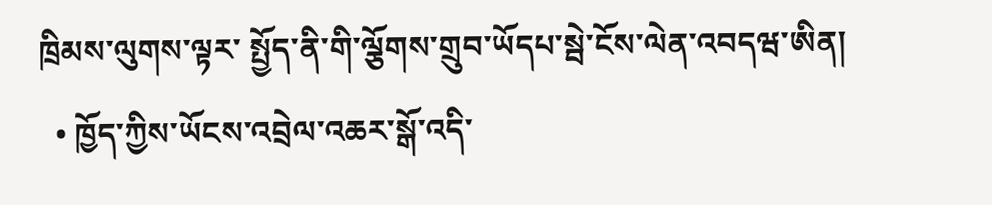ཁྲིམས་ལུགས་ལྟར་ སྤྱོད་ནི་གི་ལྕོགས་གྲུབ་ཡོདཔ་སྦེ་ངོས་ལེན་འབདཝ་ཨིན།
  • ཁྱོད་ཀྱིས་ཡོངས་འབྲེལ་འཆར་སྒོ་འདི་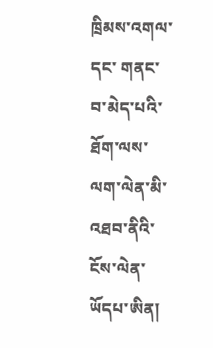ཁྲིམས་འགལ་དང་ གནང་བ་མེད་པའི་ཐོག་ལས་ ལག་ལེན་མི་འཐབ་ནིའི་ངོས་ལེན་ཡོདཔ་ཨིན།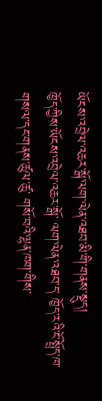ཡོངས་འབྲེལ་འཆར་སྒོ་ལག་ལེན་འཐབ་མི་གི་གནས་སྡུད།
ཁྱོད་ཀྱིས་ཡོངས་འབྲེལ་འཆར་སྒོ་ ལག་ལེན་འཐབ་ད་ ཁྱོད་རའི་ངོ་སྤྲོད་ཁ་གསལ་དང་གནས་ཚུལ་ཚུ་ གསོ་བའི་ལྷན་ཁག་གིས་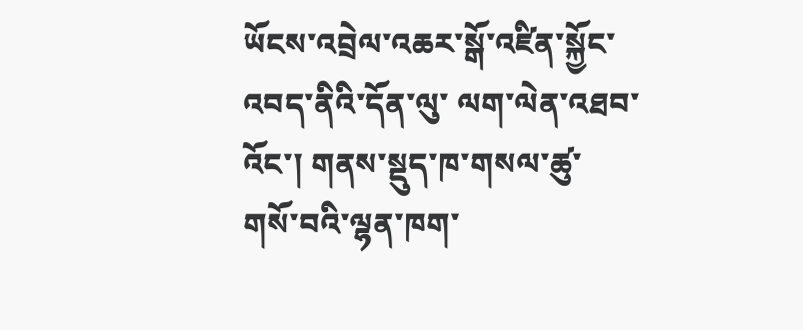ཡོངས་འབྲེལ་འཆར་སྒོ་འཛིན་སྐྱོང་འབད་ནིའི་དོན་ལུ་ ལག་ལེན་འཐབ་འོང་། གནས་སྡུད་ཁ་གསལ་ཚུ་ གསོ་བའི་ལྷན་ཁག་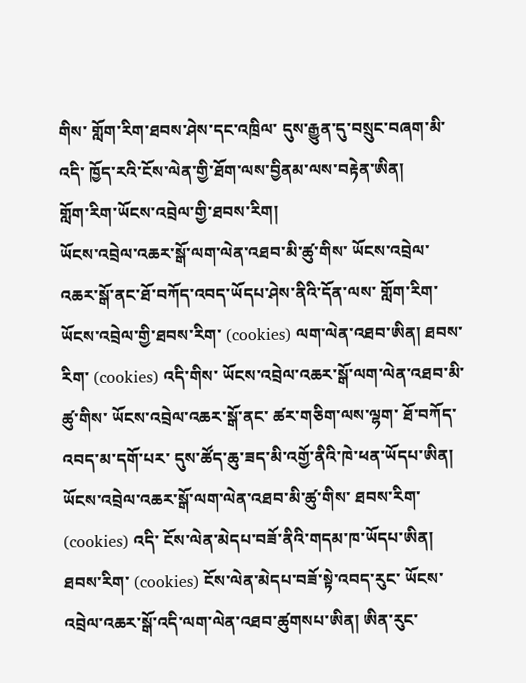གིས་ གློག་རིག་ཐབས་ཤེས་དང་འཁྲིལ་ དུས་རྒྱུན་དུ་བསྲུང་བཞག་མི་འདི་ ཁྱོད་རའི་ངོས་ལེན་གྱི་ཐོག་ལས་བྱིནམ་ལས་བརྟེན་ཨིན།
གློག་རིག་ཡོངས་འབྲེལ་གྱི་ཐབས་རིག།
ཡོངས་འབྲེལ་འཆར་སྒོ་ལག་ལེན་འཐབ་མི་ཚུ་གིས་ ཡོངས་འབྲེལ་འཆར་སྒོ་ནང་ཐོ་བཀོད་འབད་ཡོདཔ་ཤེས་ནིའི་དོན་ལས་ གློག་རིག་ཡོངས་འབྲེལ་གྱི་ཐབས་རིག་ (cookies) ལག་ལེན་འཐབ་ཨིན། ཐབས་རིག་ (cookies) འདི་གིས་ ཡོངས་འབྲེལ་འཆར་སྒོ་ལག་ལེན་འཐབ་མི་ཚུ་གིས་ ཡོངས་འབྲེལ་འཆར་སྒོ་ནང་ ཚར་གཅིག་ལས་ལྷག་ ཐོ་བཀོད་འབད་མ་དགོ་པར་ དུས་ཚོད་ཆུ་ཟད་མི་འགྱོ་ནིའི་ཁེ་ཕན་ཡོདཔ་ཨིན། ཡོངས་འབྲེལ་འཆར་སྒོ་ལག་ལེན་འཐབ་མི་ཚུ་གིས་ ཐབས་རིག་ (cookies) འདི་ ངོས་ལེན་མེདཔ་བཟོ་ནིའི་གདམ་ཁ་ཡོདཔ་ཨིན། ཐབས་རིག་ (cookies) ངོས་ལེན་མེདཔ་བཟོ་སྟེ་འབད་རུང་ ཡོངས་འབྲེལ་འཆར་སྒོ་འདི་ལག་ལེན་འཐབ་ཚུགསཔ་ཨིན། ཨིན་རུང་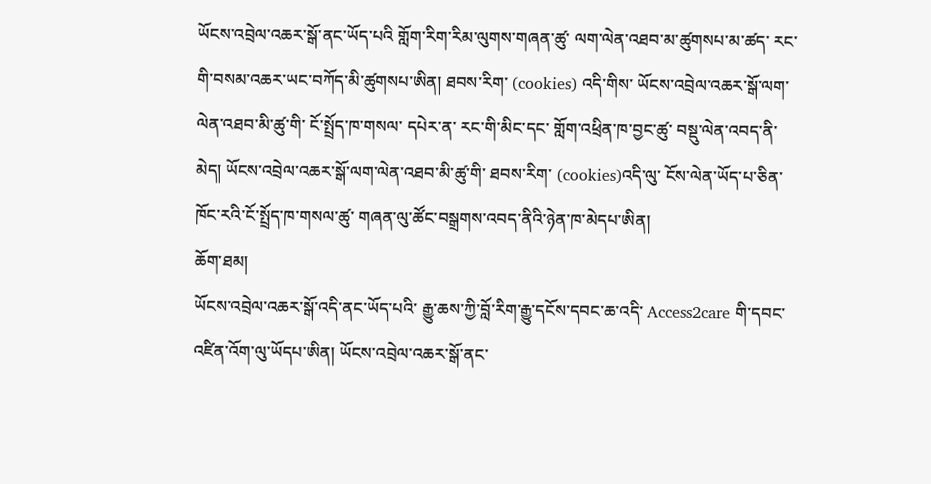ཡོངས་འབྲེལ་འཆར་སྒོ་ནང་ཡོད་པའི གློག་རིག་རིམ་ལུགས་གཞན་ཚུ་ ལག་ལེན་འཐབ་མ་ཚུགསཔ་མ་ཚད་ རང་གི་བསམ་འཆར་ཡང་བཀོད་མི་ཚུགསཔ་ཨིན། ཐབས་རིག་ (cookies) འདི་གིས་ ཡོངས་འབྲེལ་འཆར་སྒོ་ལག་ལེན་འཐབ་མི་ཚུ་གི་ ངོ་སྤྲོད་ཁ་གསལ་ དཔེར་ན་ རང་གི་མིང་དང་ གློག་འཕྲིན་ཁ་བྱང་ཚུ་ བསྡུ་ལེན་འབད་ནི་མེད། ཡོངས་འབྲེལ་འཆར་སྒོ་ལག་ལེན་འཐབ་མི་ཚུ་གི་ ཐབས་རིག་ (cookies)འདི་ལུ་ ངོས་ལེན་ཡོད་པ་ཅིན་ ཁོང་རའི་ངོ་སྤྲོད་ཁ་གསལ་ཚུ་ གཞན་ལུ་ཚོང་བསྒྲགས་འབད་ནིའི་ཉེན་ཁ་མེདཔ་ཨིན།
ཆོག་ཐམ།
ཡོངས་འབྲེལ་འཆར་སྒོ་འདི་ནང་ཡོད་པའི་ རྒྱུ་ཆས་ཀྱི་བློ་རིག་རྒྱུ་དངོས་དབང་ཆ་འདི་ Access2care གི་དབང་འཛིན་འོག་ལུ་ཡོདཔ་ཨིན། ཡོངས་འབྲེལ་འཆར་སྒོ་ནང་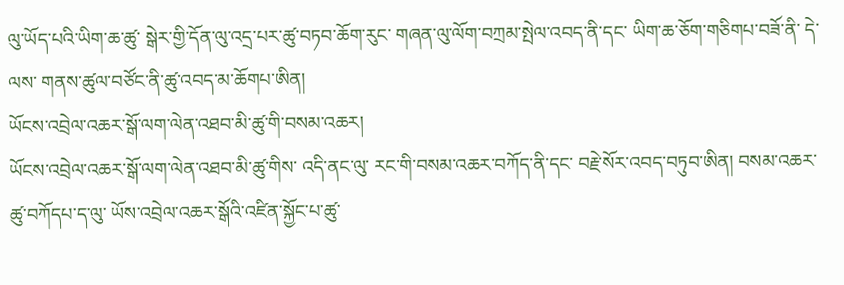ལུ་ཡོད་པའི་ཡིག་ཆ་ཚུ་ སྒེར་གྱི་དོན་ལུ་འདྲ་པར་ཚུ་བཏབ་ཆོག་རུང་ གཞན་ལུ་ལོག་བཀྲམ་སྤེལ་འབད་ནི་དང་ ཡིག་ཆ་ཅོག་གཅིགཔ་བཟོ་ནི་ དེ་ལས་ གནས་ཚུལ་བཙོང་ནི་ཚུ་འབད་མ་ཆོགཔ་ཨིན།
ཡོངས་འབྲེལ་འཆར་སྒོ་ལག་ལེན་འཐབ་མི་ཚུ་གི་བསམ་འཆར།
ཡོངས་འབྲེལ་འཆར་སྒོ་ལག་ལེན་འཐབ་མི་ཚུ་གིས་ འདི་ནང་ལུ་ རང་གི་བསམ་འཆར་བཀོད་ནི་དང་ བརྗེ་སོར་འབད་བཏུབ་ཨིན། བསམ་འཆར་ཚུ་བཀོདཔ་ད་ལུ་ ཡོས་འབྲེལ་འཆར་སྒོའི་འཛིན་སྐྱོང་པ་ཚུ་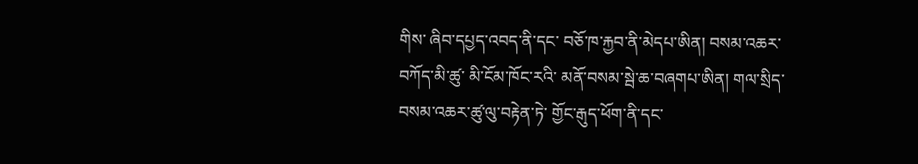གིས་ ཞིབ་དཔྱད་འབད་ནི་དང་ བཅོ་ཁ་རྐྱབ་ནི་མེདཔ་ཨིན། བསམ་འཆར་བཀོད་མི་ཚུ་ མི་ངོམ་ཁོང་རའི་ མནོ་བསམ་སྦེ་ཆ་བཞགཔ་ཨིན། གལ་སྲིད་ བསམ་འཆར་ཚུ་ལུ་བརྟེན་ཏེ་ གྱོང་རྒུད་ཕོག་ནི་དང་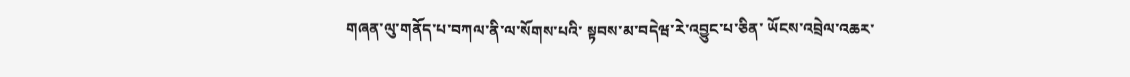གཞན་ལུ་གནོད་པ་བཀལ་ནི་ལ་སོགས་པའི་ སྟབས་མ་བདེཝ་རེ་འབྱུང་པ་ཅིན་ ཡོངས་འབྲེལ་འཆར་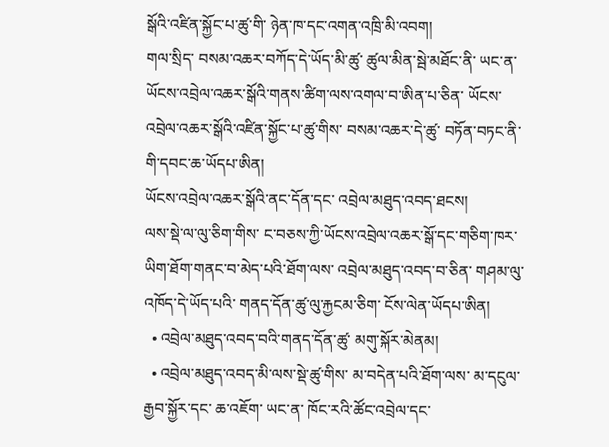སྒོའི་འཛིན་སྐྱོང་པ་ཚུ་གི་ ཉེན་ཁ་དང་འགན་འཁྲི་མི་འབག།
གལ་སྲིད་ བསམ་འཆར་བཀོད་དེ་ཡོད་མི་ཚུ་ ཚུལ་མིན་སྦེ་མཐོང་ནི་ ཡང་ན་ ཡོངས་འབྲེལ་འཆར་སྒོའི་གནས་ཚིག་ལས་འགལ་བ་ཨིན་པ་ཅིན་ ཡོངས་འབྲེལ་འཆར་སྒོའི་འཛིན་སྐྱོང་པ་ཚུ་གིས་ བསམ་འཆར་དེ་ཚུ་ བཏོན་བཏང་ནི་གི་དབང་ཆ་ཡོདཔ་ཨིན།
ཡོངས་འབྲེལ་འཆར་སྒོའི་ནང་དོན་དང་ འབྲེལ་མཐུད་འབད་ཐངས།
ལས་སྡེ་ལ་ལུ་ཅིག་གིས་ ང་བཅས་ཀྱི་ཡོངས་འབྲེལ་འཆར་སྒོ་དང་གཅིག་ཁར་ ཡིག་ཐོག་གནང་བ་མེད་པའི་ཐོག་ལས་ འབྲེལ་མཐུད་འབད་བ་ཅིན་ གཤམ་ལུ་འཁོད་དེ་ཡོད་པའི་ གནད་དོན་ཚུ་ལུ་རྐྱངམ་ཅིག་ ངོས་ལེན་ཡོདཔ་ཨིན།
  • འབྲེལ་མཐུད་འབད་བའི་གནད་དོན་ཚུ་ མགུ་སྐོར་མེནམ།
  • འབྲེལ་མཐུད་འབད་མི་ལས་སྡེ་ཚུ་གིས་ མ་བདེན་པའི་ཐོག་ལས་ མ་དངུལ་རྒྱབ་སྐྱོར་དང་ ཆ་འཇོག་ ཡང་ན་ ཁོང་རའི་ཚོང་འབྲེལ་དང་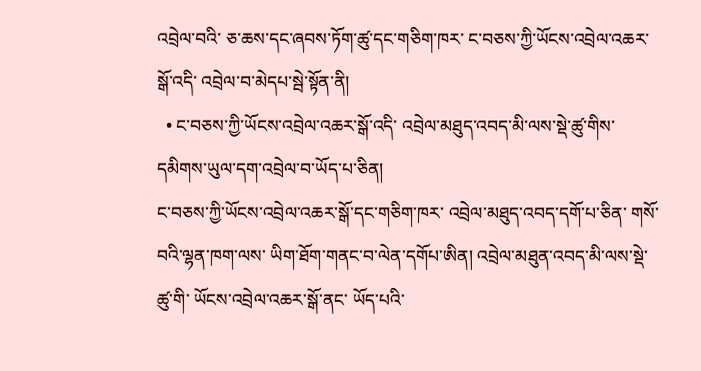འབྲེལ་བའི་ ཅ་ཆས་དང་ཞབས་ཏོག་ཚུ་དང་གཅིག་ཁར་ ང་བཅས་ཀྱི་ཡོངས་འབྲེལ་འཆར་སྒོ་འདི་ འབྲེལ་བ་མེདཔ་སྦེ་སྟོན་ནི།
  • ང་བཅས་ཀྱི་ཡོངས་འབྲེལ་འཆར་སྒོ་འདི་ འབྲེལ་མཐུད་འབད་མི་ལས་སྡེ་ཚུ་གིས་ དམིགས་ཡུལ་དག་འབྲེལ་བ་ཡོད་པ་ཅིན།
ང་བཅས་ཀྱི་ཡོངས་འབྲེལ་འཆར་སྒོ་དང་གཅིག་ཁར་ འབྲེལ་མཐུད་འབད་དགོ་པ་ཅིན་ གསོ་བའི་ལྷན་ཁག་ལས་ ཡིག་ཐོག་གནང་བ་ལེན་དགོཔ་ཨིན། འབྲེལ་མཐུན་འབད་མི་ལས་སྡེ་ཚུ་གི་ ཡོངས་འབྲེལ་འཆར་སྒོ་ནང་ ཡོད་པའི་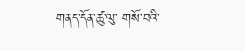གནད་དོན་ཚུ་ལུ་ གསོ་བའི་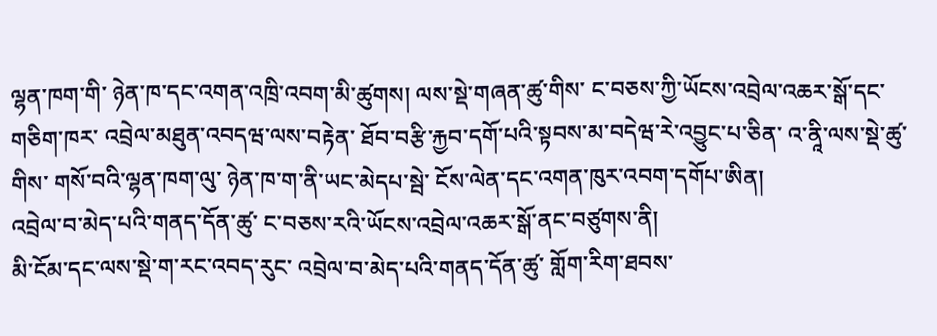ལྷན་ཁག་གི་ ཉེན་ཁ་དང་འགན་འཁྲི་འབག་མི་ཚུགས། ལས་སྡེ་གཞན་ཚུ་གིས་ ང་བཅས་ཀྱི་ཡོངས་འབྲེལ་འཆར་སྒོ་དང་གཅིག་ཁར་ འབྲེལ་མཐུན་འབདཝ་ལས་བརྟེན་ ཐོབ་བརྩི་རྐྱབ་དགོ་པའི་སྟབས་མ་བདེཝ་རེ་འབྱུང་པ་ཅིན་ འ་ནཱི་ལས་སྡེ་ཚུ་གིས་ གསོ་བའི་ལྷན་ཁག་ལུ་ ཉེན་ཁ་ག་ནི་ཡང་མེདཔ་སྦེ་ ངོས་ལེན་དང་འགན་ཁུར་འབག་དགོཔ་ཨིན།
འབྲེལ་བ་མེད་པའི་གནད་དོན་ཚུ་ ང་བཅས་རའི་ཡོངས་འབྲེལ་འཆར་སྒོ་ནང་བཙུགས་ནི།
མི་ངོམ་དང་ལས་སྡེ་ག་རང་འབད་རུང་ འབྲེལ་བ་མེད་པའི་གནད་དོན་ཚུ་ གློག་རིག་ཐབས་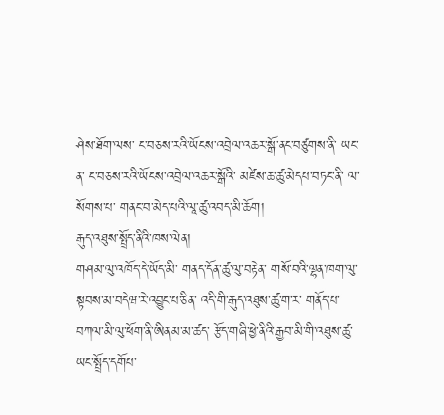ཤེས་ཐོག་ལས་ ང་བཅས་རའི་ཡོངས་འབྲེལ་འཆར་སྒོ་ནང་བཙུགས་ནི་ ཡང་ན་ ང་བཅས་རའི་ཡོངས་འབྲེལ་འཆར་སྒོའི་ མཛེས་ཆ་ཚུ་མེདཔ་བཏང་ནི་ ལ་སོགས་པ་ གནང་བ་མེད་པའི་ལཱ་ཚུ་འབད་མི་ཆོག།
རྒུད་འཐུས་སྤྲོད་ནིའི་ཁས་ལེན།
གཤམ་ལུ་འཁོད་དེ་ཡོད་མི་ གནད་དོན་ཚུ་ལུ་བརྟེན་ གསོ་བའི་ལྷན་ཁག་ལུ་སྟབས་མ་བདེཝ་རེ་འབྱུང་པ་ཅིན་ འདི་གི་རྒུད་འཐུས་ཚུ་ག་ར་ གནོད་པ་བཀལ་མི་ལུ་ཕོག་ནི་ཨིནམ་མ་ཚད་ རྩོད་གཞི་ཕྱེ་ནིའི་རྒྱབ་མི་གི་འཐུས་ཚུ་ཡང་སྤྲོད་དགོཔ་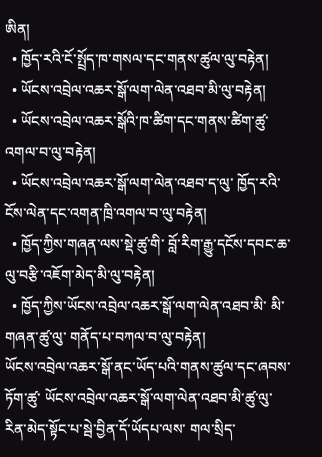ཨིན།
  • ཁྱོད་རའི་ངོ་སྤྲོད་ཁ་གསལ་དང་གནས་ཚུལ་ལུ་བརྟེན།
  • ཡོངས་འབྲེལ་འཆར་སྒོ་ལག་ལེན་འཐབ་མི་ལུ་བརྟེན།
  • ཡོངས་འབྲེལ་འཆར་སྒོའི་ཁ་ཚིག་དང་གནས་ཚིག་ཚུ་འགལ་བ་ལུ་བརྟེན།
  • ཡོངས་འབྲེལ་འཆར་སྒོ་ལག་ལེན་འཐབ་ད་ལུ་ ཁྱོད་རའི་ངོས་ལེན་དང་འགན་ཁྲི་འགལ་བ་ལུ་བརྟེན།
  • ཁྱོད་ཀྱིས་གཞན་ལས་སྡེ་ཚུ་གི་ བློ་རིག་རྒྱུ་དངོས་དབང་ཆ་ལུ་བརྩི་འཇོག་མེད་མི་ལུ་བརྟེན།
  • ཁྱོད་ཀྱིས་ཡོངས་འབྲེལ་འཆར་སྒོ་ལག་ལེན་འཐབ་མི་ མི་གཞན་ཚུ་ལུ་ གནོད་པ་བཀལ་བ་ལུ་བརྟེན།
ཡོངས་འབྲེལ་འཆར་སྒོ་ནང་ཡོད་པའི་གནས་ཚུལ་དང་ཞབས་ཏོག་ཚུ་ ཡོངས་འབྲེལ་འཆར་སྒོ་ལག་ལེན་འཐབ་མི་ཚུ་ལུ་ རིན་མེད་སྟོང་པ་སྦེ་བྱིན་དོ་ཡོདཔ་ལས་ གལ་སྲིད་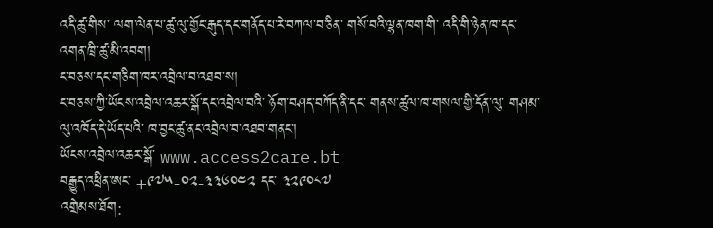འདི་ཚུ་གིས་ ལག་ལེན་པ་ཚུ་ལུ་གྱོང་རྒུད་དང་གནོད་པ་རེ་བཀལ་བ་ཅིན་ གསོ་བའི་ལྷན་ཁག་གི་ འདི་གི་ཉེན་ཁ་དང་འགན་ཁྲི་ཚུ་མི་འབག།
ང་བཅས་དང་གཅིག་ཁར་འབྲེལ་བ་འཐབ་ས།
ང་བཅས་ཀྱི་ཡོངས་འབྲེལ་འཆར་སྒོ་དང་འབྲེལ་བའི་ ཉོག་བཤད་བཀོད་ནི་དང་ གནས་ཚུལ་ཁ་གསལ་གྱི་དོན་ལུ་ གཤམ་ལུ་འཁོད་དེ་ཡོད་པའི་ ཁ་བྱང་ཚུ་ནང་འབྲེལ་བ་འཐབ་གནང་།
ཡོངས་འབྲེལ་འཆར་སྒོ་ www.access2care.bt
བརྒྱུད་འཕྲིན་ཨང་ +༩༧༥-༠༢-༣༣༦༠༤༢ དང་ ༣༢༩༠༨༧
འགྲེམས་ཐོག: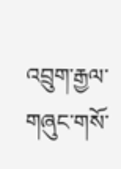འབྲུག་རྒྱལ་གཞུང་གསོ་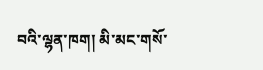བའི་ལྷན་ཁག། མི་མང་གསོ་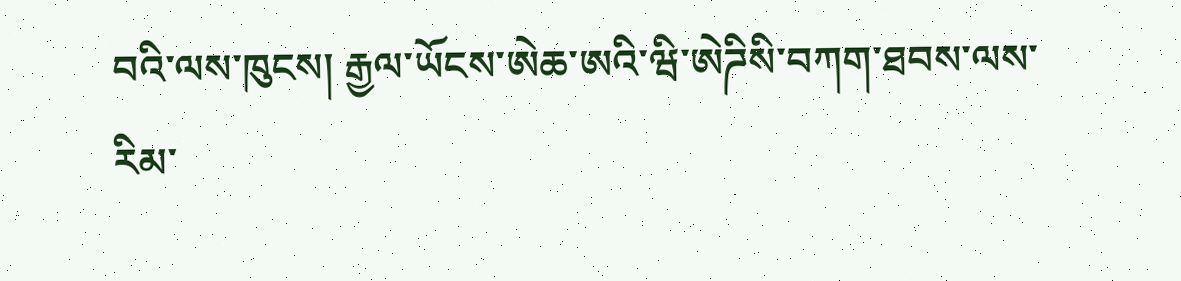བའི་ལས་ཁུངས། རྒྱལ་ཡོངས་ཨེཆ་ཨའི་ཝི་ཨེཌིསི་བཀག་ཐབས་ལས་རིམ་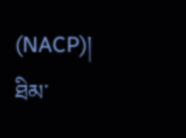(NACP)། ཐིམ་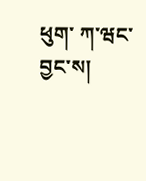ཕུག་ ཀ་ཝང་བྱང་ས།